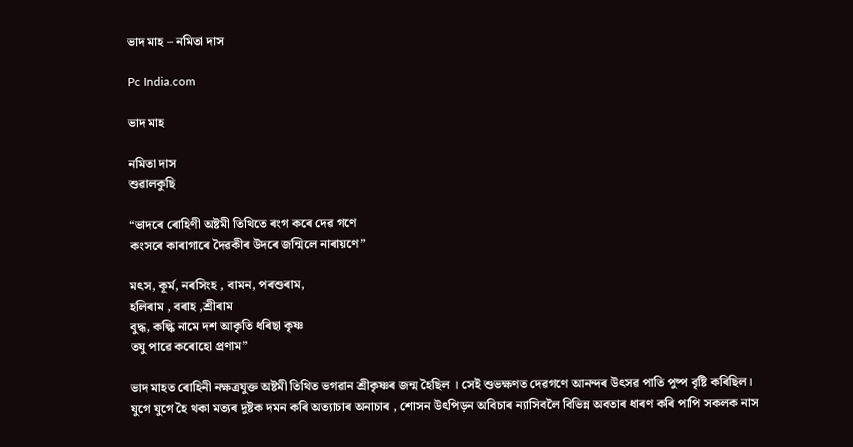ভাদ মাহ – নমিতা দাস

Pc India.com

ভাদ মাহ

নমিতা দাস
শুৱালকুছি

“ভাদৰে ৰোহিণী অষ্টমী তিথিতে ৰংগ কৰে দেৱ গণে
কংসৰে কাৰাগাৰে দৈৱকীৰ উদৰে জন্মিলে নাৰায়ণে”

মৎস, কূৰ্ম, নৰসিংহ , বামন, পৰশুৰাম,
হলিৰাম , বৰাহ ,শ্ৰীৰাম
বুদ্ধ, কল্কি নামে দশ আকৃতি ধৰিছা কৃষ্ণ
তযু পাৱে কৰোহো প্ৰণাম”

ভাদ মাহত ৰোহিনী নক্ষত্ৰযুক্ত অষ্টমী তিথিত ভগৱান শ্ৰীকৃষ্ণৰ জন্ম হৈছিল । সেই শুভক্ষণত দেৱগণে আনন্দৰ উৎসৱ পাতি পুষ্প বৃষ্টি কৰিছিল। যুগে যুগে হৈ থকা মত্যৰ দুষ্টক দমন কৰি অত্যাচাৰ অনাচাৰ , শোসন উৎপিড়ন অবিচাৰ ন্যাসিবলৈ বিভিন্ন অবতাৰ ধাৰণ কৰি পাপি সকলক নাস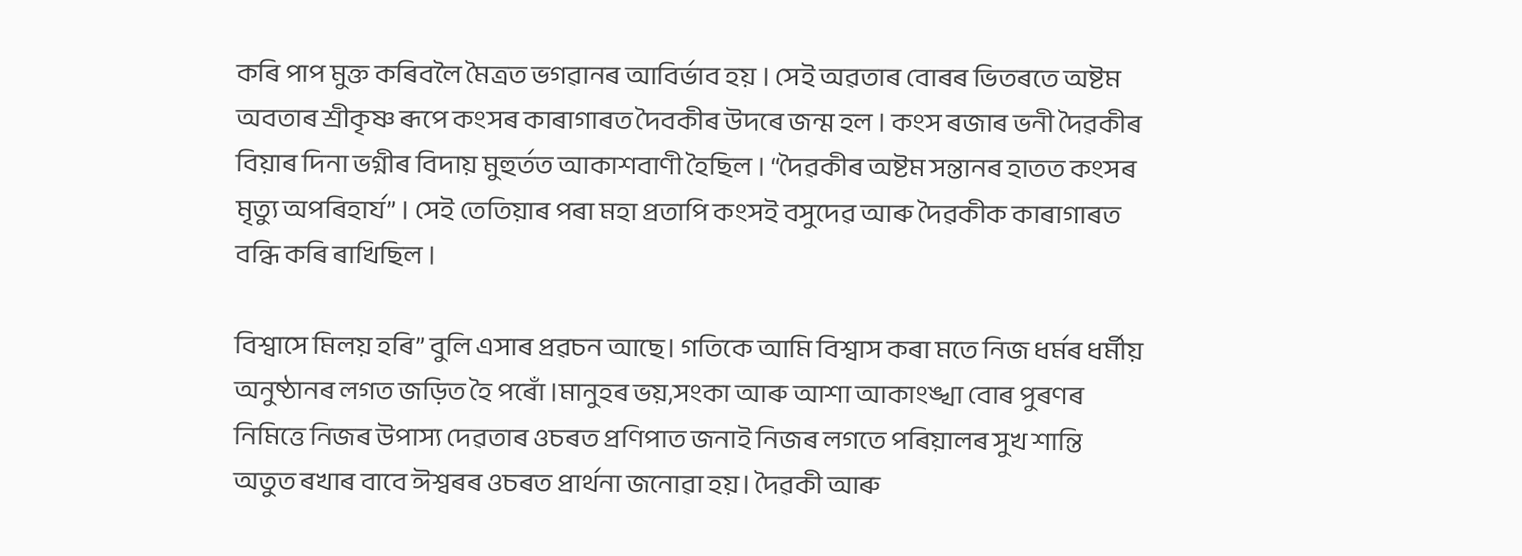কৰি পাপ মুক্ত কৰিবলৈ মৈত্ৰত ভগৱানৰ আবিৰ্ভাব হয় । সেই অৱতাৰ বোৰৰ ভিতৰতে অষ্টম অবতাৰ শ্ৰীকৃষ্ণ ৰূপে কংসৰ কাৰাগাৰত দৈবকীৰ উদৰে জন্ম হল । কংস ৰজাৰ ভনী দৈৱকীৰ বিয়াৰ দিনা ভগ্নীৰ বিদায় মুহুৰ্তত আকাশবাণী হৈছিল । “দৈৱকীৰ অষ্টম সন্তানৰ হাতত কংসৰ মৃত্যু অপৰিহাৰ্য” । সেই তেতিয়াৰ পৰা মহা প্ৰতাপি কংসই বসুদেৱ আৰু দৈৱকীক কাৰাগাৰত বন্ধি কৰি ৰাখিছিল ।

বিশ্বাসে মিলয় হৰি” বুলি এসাৰ প্ৰৱচন আছে। গতিকে আমি বিশ্বাস কৰা মতে নিজ ধৰ্মৰ ধৰ্মীয় অনুষ্ঠানৰ লগত জড়িত হৈ পৰোঁ ।মানুহৰ ভয়,সংকা আৰু আশা আকাংঙ্খা বোৰ পুৰণৰ নিমিত্তে নিজৰ উপাস্য দেৱতাৰ ওচৰত প্ৰণিপাত জনাই নিজৰ লগতে পৰিয়ালৰ সুখ শান্তি অতুত ৰখাৰ বাবে ঈশ্বৰৰ ওচৰত প্ৰাৰ্থনা জনোৱা হয়। দৈৱকী আৰু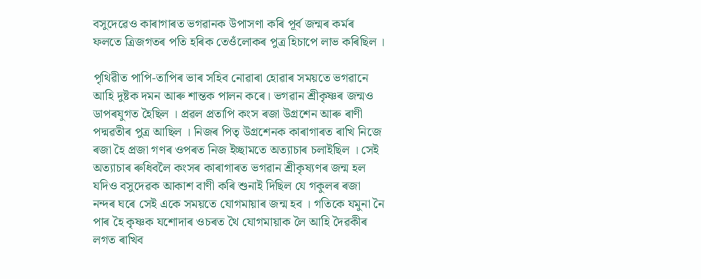বসুদেৱেও কাৰাগাৰত ভগৱানক উপাসণা কৰি পূৰ্ব জন্মৰ কৰ্মৰ ফলতে ত্ৰিজগতৰ পতি হৰিক তেওঁলোকৰ পুত্ৰ হিচাপে লাভ কৰিছিল ।

পৃথিৱীত পাপি-তাপিৰ ভাৰ সহিব নোৱাৰা হোৱাৰ সময়তে ভগৱানে আহি দুষ্টক দমন আৰু শান্তক পালন কৰে। ভগৱান শ্ৰীকৃষ্ণৰ জন্মও ডাপৰযুগত হৈছিল । প্ৰৱল প্ৰতাপি কংস ৰজা উগ্ৰশেন আৰু ৰাণী পদ্মৱতীৰ পুত্ৰ আছিল । নিজৰ পিতৃ উগ্ৰশেনক কাৰাগাৰত ৰাখি নিজে ৰজা হৈ প্ৰজা গণৰ ওপৰত নিজ ইচ্ছামতে অত্যাচাৰ চলাইছিল । সেই অত্যাচাৰ ৰুধিবলৈ কংসৰ কাৰাগাৰত ভগৱান শ্ৰীকৃষ্যণৰ জন্ম হল যদিও বসুদেৱক আকাশ বাণী কৰি শুনাই দিছিল যে গকুলৰ ৰজা নন্দৰ ঘৰে সেই একে সময়তে যোগমায়াৰ জন্ম হব । গতিকে যমুনা নৈ পাৰ হৈ কৃষ্ণক যশোদাৰ ওচৰত থৈ যোগমায়াক লৈ আহি দৈৱকীৰ লগত ৰাখিব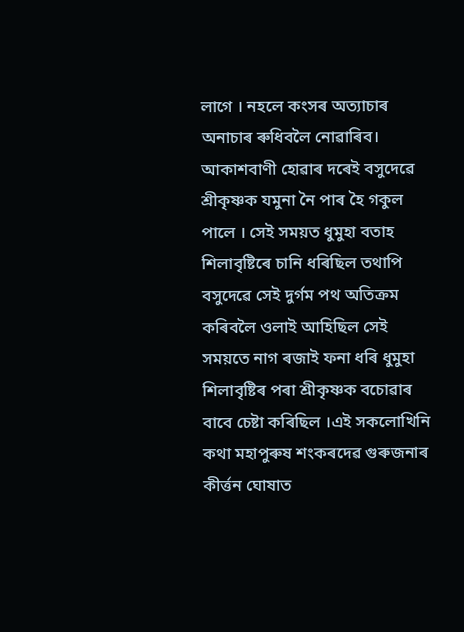লাগে । নহলে কংসৰ অত্যাচাৰ অনাচাৰ ৰুধিবলৈ নোৱাৰিব। আকাশবাণী হোৱাৰ দৰেই বসুদেৱে শ্ৰীকৃষ্ণক যমুনা নৈ পাৰ হৈ গকুল পালে । সেই সময়ত ধুমুহা বতাহ শিলাবৃষ্টিৰে চানি ধৰিছিল তথাপি বসুদেৱে সেই দুৰ্গম পথ অতিক্ৰম কৰিবলৈ ওলাই আহিছিল সেই সময়তে নাগ ৰজাই ফনা ধৰি ধুমুহা শিলাবৃষ্টিৰ পৰা শ্ৰীকৃষ্ণক বচোৱাৰ বাবে চেষ্টা কৰিছিল ।এই সকলোখিনি কথা মহাপুৰুষ শংকৰদেৱ গুৰুজনাৰ কীৰ্ত্তন ঘোষাত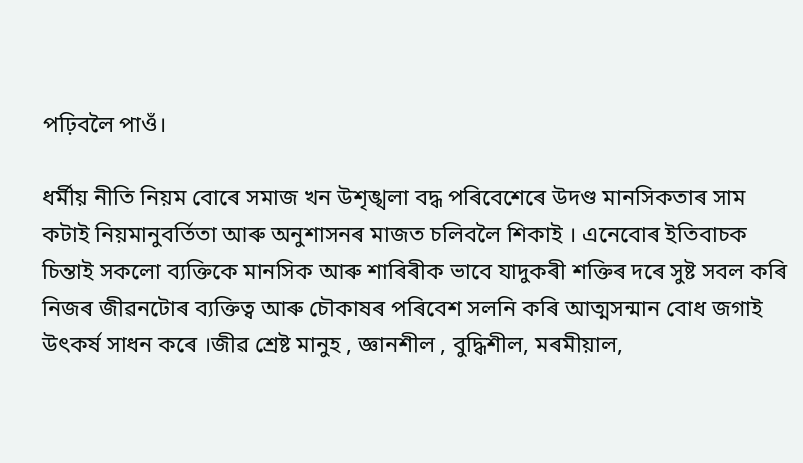পঢ়িবলৈ পাওঁ।

ধৰ্মীয় নীতি নিয়ম বোৰে সমাজ খন উশৃঙ্খলা বদ্ধ পৰিবেশেৰে উদণ্ড মানসিকতাৰ সাম কটাই নিয়মানুবৰ্তিতা আৰু অনুশাসনৰ মাজত চলিবলৈ শিকাই । এনেবোৰ ইতিবাচক চিন্তাই সকলো ব্যক্তিকে মানসিক আৰু শাৰিৰীক ভাবে যাদুকৰী শক্তিৰ দৰে সুষ্ট সবল কৰি নিজৰ জীৱনটোৰ ব্যক্তিত্ব আৰু চৌকাষৰ পৰিবেশ সলনি কৰি আত্মসন্মান বোধ জগাই উৎকৰ্ষ সাধন কৰে ।জীৱ শ্ৰেষ্ট মানুহ , জ্ঞানশীল , বুদ্ধিশীল, মৰমীয়াল,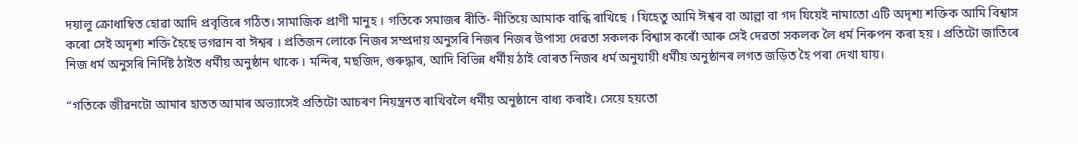দয়ালু ক্ৰোধাম্বিত হোৱা আদি প্ৰবৃত্তিৰে গঠিত। সামাজিক প্ৰাণী মানুহ । গতিকে সমাজৰ ৰীতি- নীতিয়ে আমাক বান্ধি ৰাখিছে । যিহেতু আমি ঈশ্বৰ বা আল্লা বা গদ যিয়েই নামাতো এটি অদৃশ্য শক্তিক আমি বিশ্বাস কৰো সেই অদৃশ্য শক্তি হৈছে ভগৱান বা ঈশ্বৰ । প্ৰতিজন লোকে নিজৰ সম্প্ৰদায় অনুসৰি নিজৰ নিজৰ উপাস্য দেৱতা সকলক বিশ্বাস কৰোঁ আৰু সেই দেৱতা সকলক লৈ ধৰ্ম নিৰুপন কৰা হয় । প্ৰতিটো জাতিৰে নিজ ধৰ্ম অনুসৰি নিৰ্দিষ্ট ঠাইত ধৰ্মীয় অনুষ্ঠান থাকে । মন্দিৰ, মছজিদ, গুৰুদ্ধাৰ, আদি বিভিন্ন ধৰ্মীয় ঠাই বোৰত নিজৰ ধৰ্ম অনুযায়ী ধৰ্মীয় অনুষ্ঠানৰ লগত জড়িত হৈ পৰা দেখা যায়।

“গতিকে জীৱনটো আমাৰ হাতত আমাৰ অভ্যাসেই প্ৰতিটো আচৰণ নিয়ন্ত্ৰনত ৰাখিবলৈ ধৰ্মীয় অনুষ্ঠানে বাধ্য কৰাই। সেয়ে হয়তো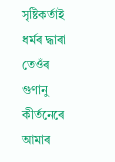সৃষ্টিকৰ্তাই ধৰ্মৰ দ্ধাৰা তেওঁৰ গুণানু কীৰ্তনেৰে আমাৰ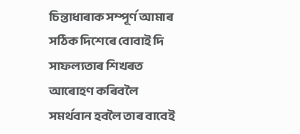চিন্তাধাৰাক সম্পূৰ্ণ আমাৰ সঠিক দিশেৰে বোবাই দি সাফল্যতাৰ শিখৰত আৰোহণ কৰিবলৈ সমৰ্থবান হবলৈ তাৰ বাবেই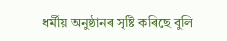ধৰ্মীয় অনুষ্ঠানৰ সৃষ্টি কৰিছে বুলি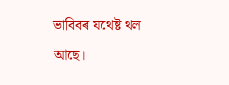ভাবিবৰ যথেষ্ট থল আছে।